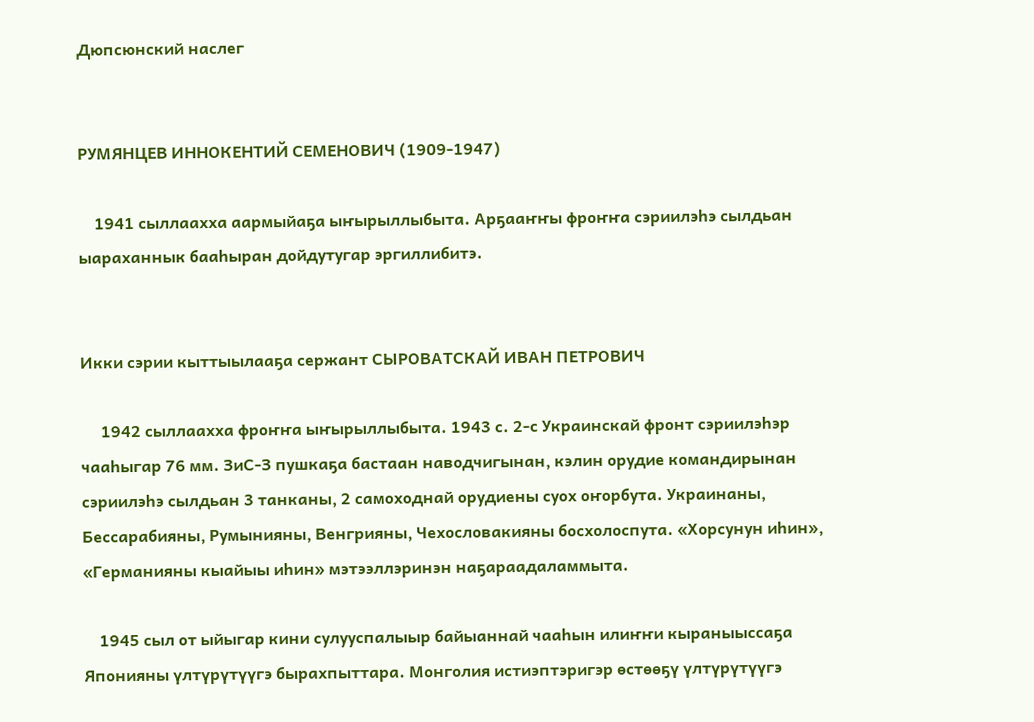Дюпсюнский наслег


РУМЯНЦЕВ ИННОКЕНТИЙ СЕМЕНОВИЧ (1909-1947)

    1941 сыллаахха аармыйаҕа ыҥырыллыбыта. Арҕааҥҥы фроҥҥа сэриилэһэ сылдьан ыараханнык бааһыран дойдутугар эргиллибитэ.


Икки сэрии кыттыылааҕа сержант СЫРОВАТСКАЙ ИВАН ПЕТРОВИЧ

     1942 сыллаахха фроҥҥа ыҥырыллыбыта. 1943 с. 2-с Украинскай фронт сэриилэһэр чааһыгар 76 мм. ЗиС-З пушкаҕа бастаан наводчигынан, кэлин орудие командирынан сэриилэһэ сылдьан 3 танканы, 2 самоходнай орудиены суох оҥорбута. Украинаны, Бессарабияны, Румынияны, Венгрияны, Чехословакияны босхолоспута. «Хорсунун иһин», «Германияны кыайыы иһин» мэтээллэринэн наҕараадаламмыта.

    1945 сыл от ыйыгар кини сулууспалыыр байыаннай чааһын илиҥҥи кыраныыссаҕа Японияны үлтүрүтүүгэ бырахпыттара. Монголия истиэптэригэр өстөөҕү үлтүрүтүүгэ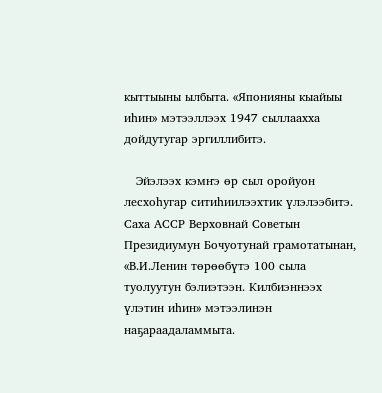кыттыыны ылбыта. «Японияны кыайыы иһин» мэтээллээх 1947 сыллаахха дойдутугар эргиллибитэ.

   Эйэлээх кэмҥэ өр сыл оройуон лесхоһугар ситиһиилээхтик үлэлээбитэ. Саха АССР Верховнай Советын Президиумун Бочуотунай грамотатынан, «В.И.Ленин төрөөбүтэ 100 сыла туолуутун бэлиэтээн. Килбиэннээх үлэтин иһин» мэтээлинэн наҕараадаламмыта.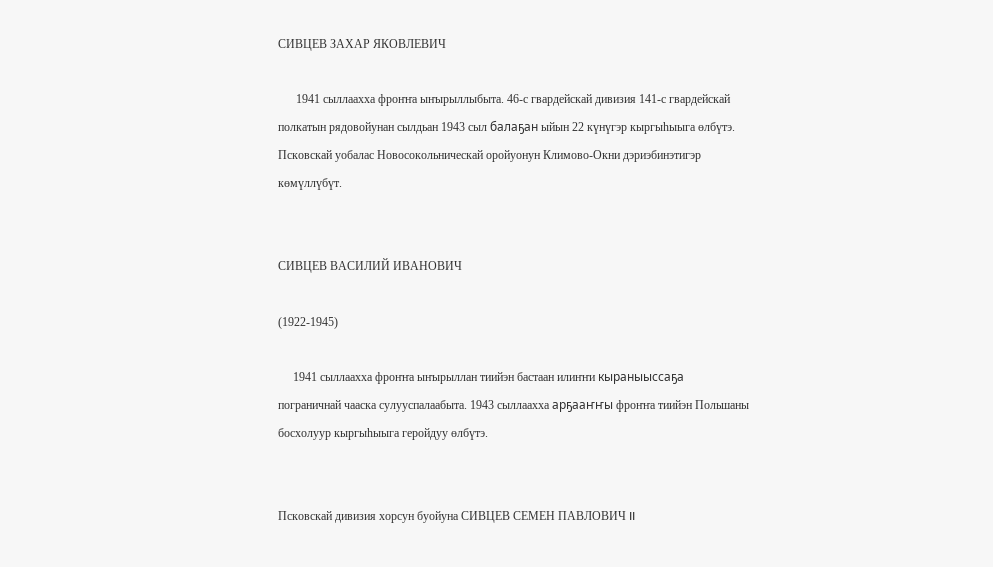СИВЦЕВ ЗАХАР ЯКОВЛЕВИЧ

      1941 сыллаахха фроҥҥа ыҥырыллыбыта. 46-с гвардейскай дивизия 141-с гвардейскай полкатын рядовойунан сылдьан 1943 сыл балаҕан ыйын 22 күнүгэр кыргыһыыга өлбүтэ. Псковскай уобалас Новосокольническай оройуонун Климово-Окни дэриэбинэтигэр көмүллүбүт.


СИВЦЕВ ВАСИЛИЙ ИВАНОВИЧ

(1922-1945)

     1941 сыллаахха фроҥҥа ыҥырыллан тиийэн бастаан илиҥҥи кыраныыссаҕа пограничнай чааска сулууспалаабыта. 1943 сыллаахха арҕааҥҥы фроҥҥа тиийэн Польшаны босхолуур кыргыһыыга геройдуу өлбүтэ.


Псковскай дивизия хорсун буойуна СИВЦЕВ СЕМЕН ПАВЛОВИЧ II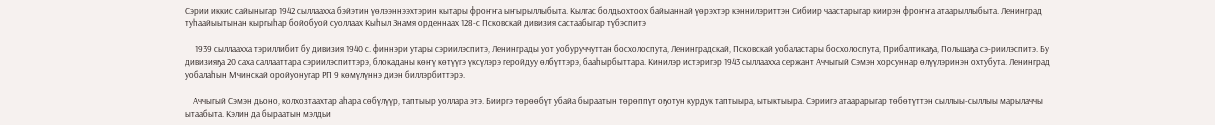Сэрии иккис сайыныгар 1942 сыллаахха бэйэтин үөлээннээхтэрин кытары фроҥҥа ыҥырыллыбыта. Кылгас болдьохтоох байыаннай үөрэхтэр кэннилэриттэн Сибиир чаастарыгар киирэн фроҥҥа атаарыллыбыта. Ленинград туһаайыытынан кыргыһар бойобуой суоллаах Кыһыл Знамя орденнаах 128-с Псковскай дивизия састаабыгар түбэспитэ

     1939 сыллаахха тэриллибит бу дивизия 1940 с. финнэри утары сэриилэспитэ, Ленинграды уот уобуруччуттан босхолоспута, Ленинградскай, Псковскай уобаластары босхолоспута, Прибалтикаҕа, Польшаҕа сэ-риилэспитэ. Бу дивизияҕа 20 саха саллааттара сэриилэспиттэрэ, блокаданы көҥү көтүүгэ үксүлэрэ геройдуу өлбүттэрэ, бааһырбыттара. Кинилэр истэригэр 1943 сыллаахха сержант Аччыгый Сэмэн хорсуннар өлүүлэринэн охтубута. Ленинград уобалаһын Мчинскай оройуонугар РП 9 көмүлүннэ диэн биллэрбиттэрэ.

    Аччыгый Сэмэн дьоно, колхозтаахтар аһара сөбүлүүр, таптыыр уоллара этэ. Бииргэ төрөөбүт убайа быраатын төрөппүт оҕотун курдук таптыыра, ытыктыыра. Сэриигэ атаарарыгар төбөтүттэн сыллыы-сыллыы марылаччы ытаабыта. Кэлин да быраатын мэлдьи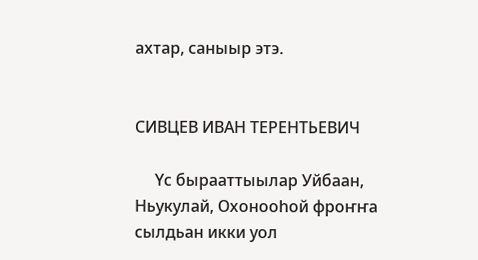ахтар, саныыр этэ.


СИВЦЕВ ИВАН ТЕРЕНТЬЕВИЧ

     Үс бырааттыылар Уйбаан, Ньукулай, Охонооһой фроҥҥа сылдьан икки уол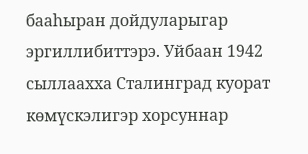бааһыран дойдуларыгар эргиллибиттэрэ. Уйбаан 1942 сыллаахха Сталинград куорат көмүскэлигэр хорсуннар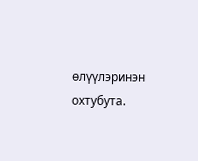өлүүлэринэн охтубута.